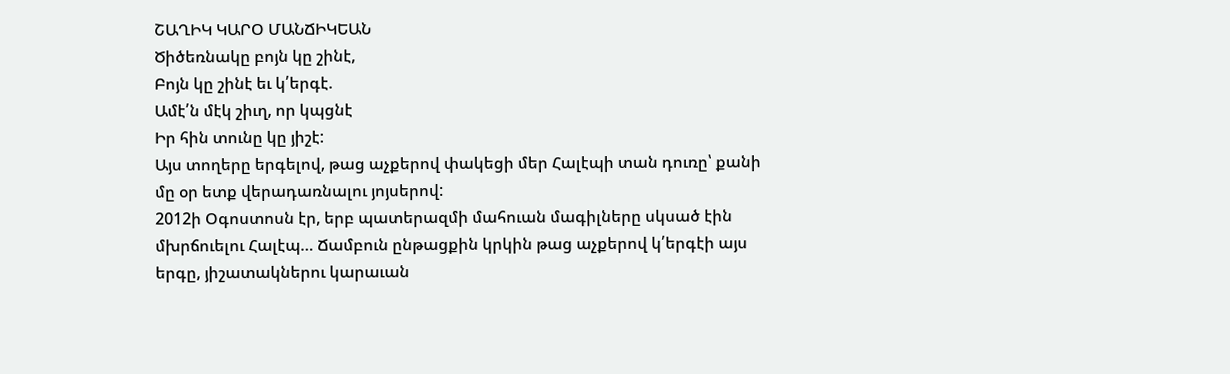ՇԱՂԻԿ ԿԱՐՕ ՄԱՆՃԻԿԵԱՆ
Ծիծեռնակը բոյն կը շինէ,
Բոյն կը շինէ եւ կ՛երգէ.
Ամէ՛ն մէկ շիւղ, որ կպցնէ
Իր հին տունը կը յիշէ:
Այս տողերը երգելով, թաց աչքերով փակեցի մեր Հալէպի տան դուռը՝ քանի մը օր ետք վերադառնալու յոյսերով:
2012ի Օգոստոսն էր, երբ պատերազմի մահուան մագիլները սկսած էին մխրճուելու Հալէպ… Ճամբուն ընթացքին կրկին թաց աչքերով կ՛երգէի այս երգը, յիշատակներու կարաւան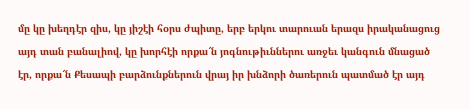մը կը խեղդէր զիս, կը յիշէի հօրս ժպիտը, երբ երկու տարուան երազս իրականացուց այդ տան բանալիով, կը խորհէի որքա՜ն յոգնութիւններու առջեւ կանգուն մնացած էր, որքա՜ն Քեսապի բարձունքներուն վրայ իր խնձորի ծառերուն պատմած էր այդ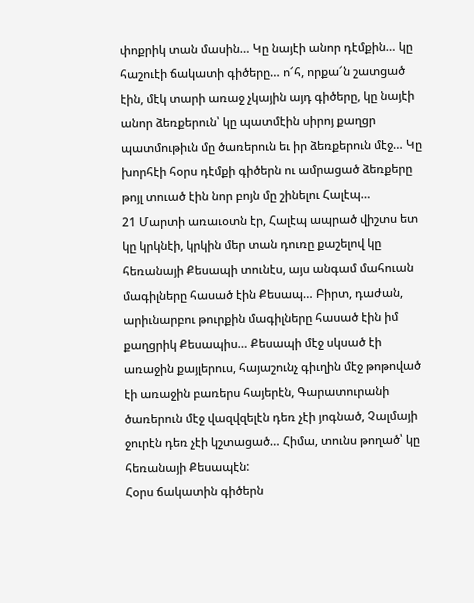փոքրիկ տան մասին… Կը նայէի անոր դէմքին… կը հաշուէի ճակատի գիծերը… ո՜հ, որքա՜ն շատցած էին, մէկ տարի առաջ չկային այդ գիծերը, կը նայէի անոր ձեռքերուն՝ կը պատմէին սիրոյ քաղցր պատմութիւն մը ծառերուն եւ իր ձեռքերուն մէջ… Կը խորհէի հօրս դէմքի գիծերն ու ամրացած ձեռքերը թոյլ տուած էին նոր բոյն մը շինելու Հալէպ…
21 Մարտի առաւօտն էր, Հալէպ ապրած վիշտս ետ կը կրկնէի, կրկին մեր տան դուռը քաշելով կը հեռանայի Քեսապի տունէս, այս անգամ մահուան մագիլները հասած էին Քեսապ… Բիրտ, դաժան, արիւնարբու թուրքին մագիլները հասած էին իմ քաղցրիկ Քեսապիս… Քեսապի մէջ սկսած էի առաջին քայլերուս, հայաշունչ գիւղին մէջ թոթոված էի առաջին բառերս հայերէն, Գարատուրանի ծառերուն մէջ վազվզելէն դեռ չէի յոգնած, Չալմայի ջուրէն դեռ չէի կշտացած… Հիմա, տունս թողած՝ կը հեռանայի Քեսապէն:
Հօրս ճակատին գիծերն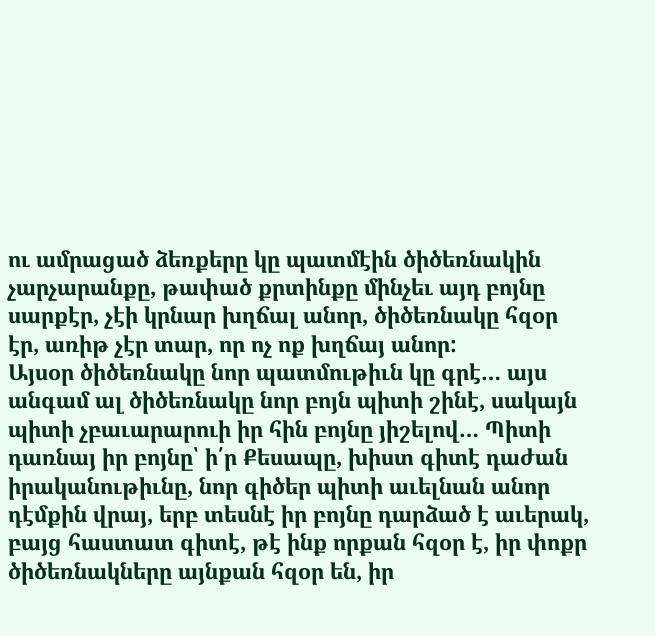ու ամրացած ձեռքերը կը պատմէին ծիծեռնակին չարչարանքը, թափած քրտինքը մինչեւ այդ բոյնը սարքէր, չէի կրնար խղճալ անոր, ծիծեռնակը հզօր էր, առիթ չէր տար, որ ոչ ոք խղճայ անոր:
Այսօր ծիծեռնակը նոր պատմութիւն կը գրէ… այս անգամ ալ ծիծեռնակը նոր բոյն պիտի շինէ, սակայն պիտի չբաւարարուի իր հին բոյնը յիշելով… Պիտի դառնայ իր բոյնը՝ ի՛ր Քեսապը, խիստ գիտէ դաժան իրականութիւնը, նոր գիծեր պիտի աւելնան անոր դէմքին վրայ, երբ տեսնէ իր բոյնը դարձած է աւերակ, բայց հաստատ գիտէ, թէ ինք որքան հզօր է, իր փոքր ծիծեռնակները այնքան հզօր են, իր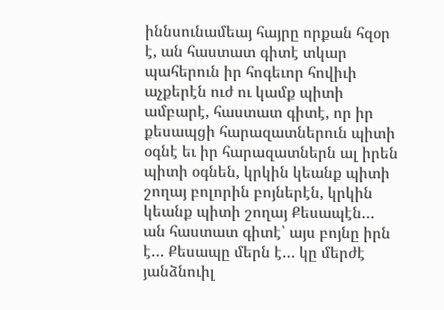իննսունամեայ հայրը որքան հզօր է, ան հաստատ գիտէ տկար պահերուն իր հոգեւոր հովիւի աչքերէն ուժ ու կամք պիտի ամբարէ, հաստատ գիտէ, որ իր քեսապցի հարազատներուն պիտի օգնէ եւ իր հարազատներն ալ իրեն պիտի օգնեն, կրկին կեանք պիտի շողայ բոլորին բոյներէն, կրկին կեանք պիտի շողայ Քեսապէն… ան հաստատ գիտէ՝ այս բոյնը իրն է… Քեսապը մերն է… կը մերժէ յանձնուիլ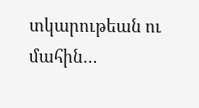տկարութեան ու մահին…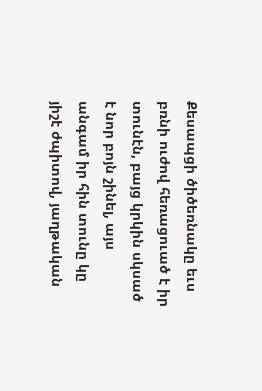Քեսապցի ծիծեռնակը եւս բռնի ուժով հեռացուած է իր տունէն, բայց կրկին սկսած է նոր բոյն շինել, այս անգամ իր հին տունը կը յիշէ ժպիտով, յաղթական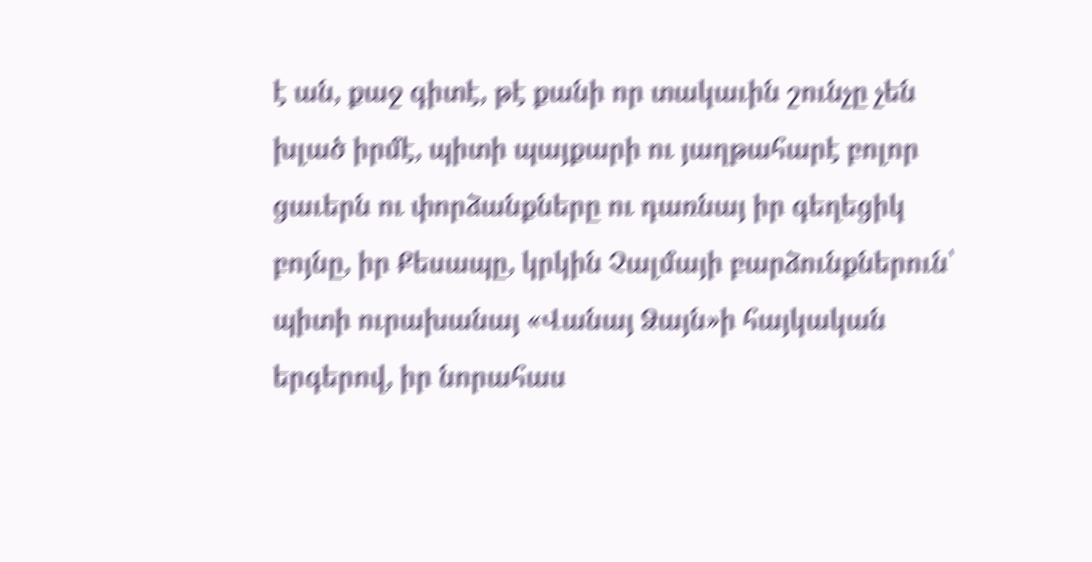է ան, քաջ գիտէ, թէ քանի որ տակաւին շունչը չեն խլած իրմէ, պիտի պայքարի ու յաղթահարէ բոլոր ցաւերն ու փորձանքները ու դառնայ իր գեղեցիկ բոյնը, իր Քեսապը, կրկին Չալմայի բարձունքներուն՝ պիտի ուրախանայ «Վանայ Ձայն»ի հայկական երգերով, իր նորահաս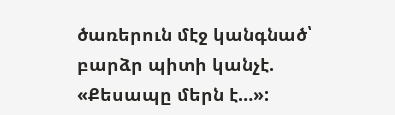ծառերուն մէջ կանգնած՝ բարձր պիտի կանչէ. «Քեսապը մերն է…»: